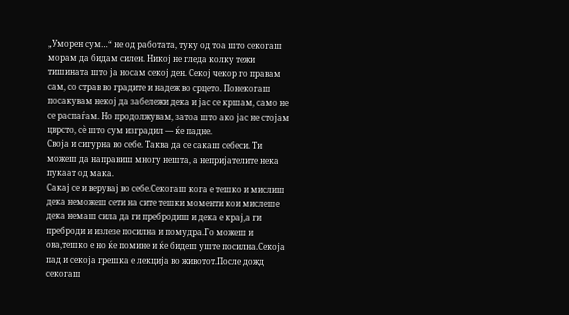„Уморен сум…“ не од работата, туку од тоа што секогаш морам да бидам силен. Никој не гледа колку тежи тишината што ја носам секој ден. Секој чекор го правам сам, со страв во градите и надеж во срцето. Понекогаш посакувам некој да забележи дека и јас се кршам, само не се распаѓам. Но продолжувам, затоа што ако јас не стојам цврсто, сè што сум изградил — ќе падне.
Своја и сигурна во себе. Таква да се сакаш себеси. Ти можеш да направиш многу нешта, а непријателите нека пукаат од мака.
Сакај се и верувај во себе.Секогаш кога е тешко и мислиш дека неможеш сети на сите тешки моменти кои мислеше дека немаш сила да ги пребродиш и дека е крај,а ги преброди и излезе посилна и помудра.Го можеш и ова,тешко е но ќе помине и ќе бидеш уште посилна.Секоја пад и секоја грешка е лекција во животот.После дожд секогаш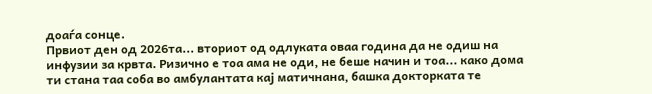доаѓа сонце.
Првиот ден од 2026та... вториот од одлуката оваа година да не одиш на инфузии за крвта. Ризично е тоа ама не оди, не беше начин и тоа... како дома ти стана таа соба во амбулантата кај матичнана, башка докторката те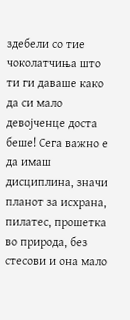здебели со тие чоколатчиња што ти ги даваше како да си мало девојченце доста беше! Сега важно е да имаш дисциплина, значи планот за исхрана, пилатес, прошетка во природа, без стесови и она мало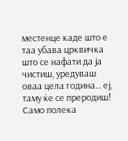местенце каде што е таа убава црквичка што се нафати да ја чистиш, уредуваш оваа цела година... еј, таму ќе се преродиш! Само полека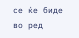се ќе биде во ред